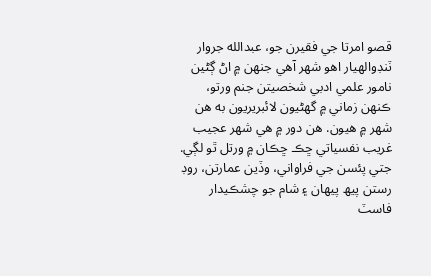قصو امرتا جي فقيرن جو، عبدالله جروار ٽنڊوالهيار اهو شهر آهي جنهن ۾ اڻ ڳڻين نامور علمي ادبي شخصيتن جنم ورتو، ڪنهن زماني ۾ گهڻيون لائبريريون به هن شهر ۾ هيون. هن دور ۾ هي شهر عجيب غريب نفسياتي ڇڪ ڇڪان ۾ ورتل ٿو لڳي. جتي پئسن جي فراواني، وڏين عمارتن، روڊ رستن پيھ پيهان ۽ شام جو چشڪيدار فاسٽ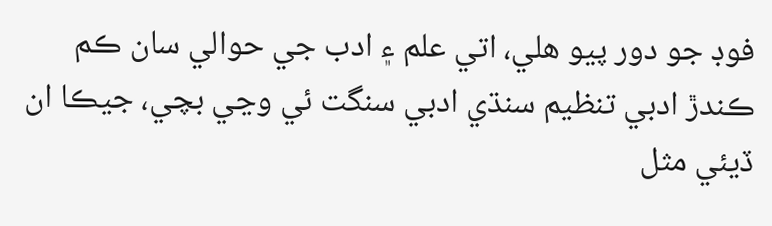فوڊ جو دور پيو هلي، اتي علم ۽ ادب جي حوالي سان ڪم ڪندڙ ادبي تنظيم سنڌي ادبي سنگت ئي وڃي بچي، جيڪا ان ڏيئي مثل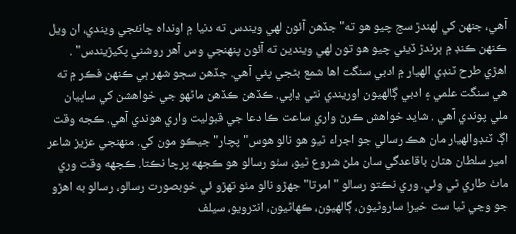آهي، جنهن کي لهندڙ سج چيو هو ته" جڏهن آئون لهي ويندس ته دنيا ۾ اونداه ڇانئجي ويندي، ان ويل ڪنهن ڪنڊ ۾ ٻرندڙ ڏيئي چيو هو تون لهي ويندين ته آئون پنهنجي وس آهر روشني پکيڙيندس" . اهڙي طرح ٽنڊي الهيار ۾ ادبي سنگت اها شمع بڻجي پئي آهي. جڏهن سڄو شهر ٻي ڪنهن فڪر ۾ ته هي سنگت علمي ۽ ادبي ڳالهيون اوريندي نٿي ڍاپي. ڪڏهن ڪڏهن ماڻهو جي خواهشن کي ساڀيان ملي پوندي آهي . شايد خواهش ڪرڻ واري ساعت ڪا دعا جي قبوليت واري هوندي آهي. ڪجه وقت اڳ ٽنڊوالهيار مان هڪ رسالي جو اجراء ٿيو هو نالو هوس" پچار" جيڪو مون کي. منهنجي عزيز شاعر امير سلطان هٿان باقاعدگي سان ملڻ شروع ٿيو، سٺو رسالو هو ڪجهه پرچا نڪتا. ڪجهه وقت وري ماٺ طاري ٿي وئي. وري نڪتو رسالو " امرتا" جهڙو نالو مٺو تهڙو ئي خوبصورت رسالو، رسالو به اهڙو جو وڃي ٿيا ست خير! ساروڻيون، ڳالهيون، ڪهاڻيون، انٽرويو، سيلف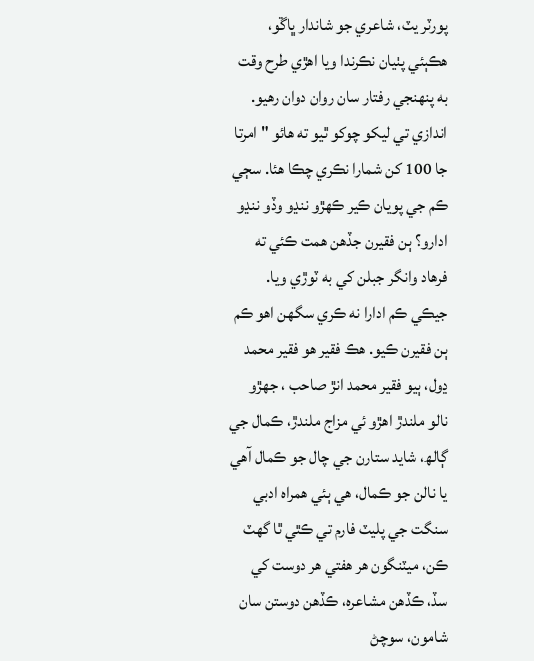پورٽر يٽ، شاعري جو شاندار ڀاڱو، هڪٻئي پٺيان نڪرندا ويا اهڙي طرح وقت به پنهنجي رفتار سان روان دوان رهيو. اندازي تي ليکو چوکو ٿيو ته هائو " امرتا جا 100 کن شمارا نڪري چڪا هئا. سڄي ڪم جي پويان ڪير ڪهڙو ننڍو وڏو ننڍو ادارو؟ ٻن فقيرن جڏهن همت ڪئي ته فرهاد وانگر جبلن کي به ٽوڙي ويا. جيڪي ڪم ادارا نه ڪري سگهن اهو ڪم ٻن فقيرن ڪيو. هڪ فقير هو فقير محمد ڍول، ٻيو فقير محمد انڙ صاحب ، جهڙو نالو ملندڙ اهڙو ئي مزاج ملندڙ، ڪمال جي ڳالھ، شايد ستارن جي چال جو ڪمال آهي يا نالن جو ڪمال، هي ٻئي همراه ادبي سنگت جي پليٽ فارم تي ڪٿي ٿا گهٽ ڪن، ميٽنگون هر هفتي هر دوست کي سڏ، ڪڏهن مشاعرہ، ڪڏهن دوستن سان شامون، سوچڻ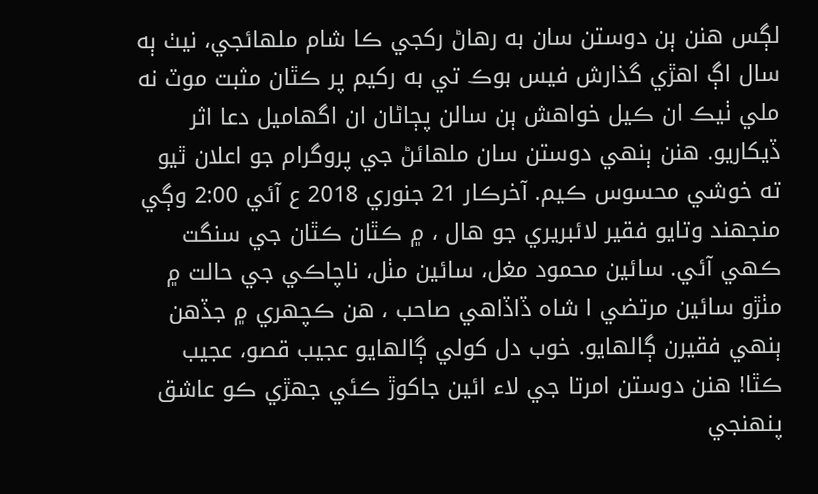لڳس هنن ٻن دوستن سان به رهاڻ رکجي ڪا شام ملهائجي، نيٺ ٻه سال اڳ اهڙي گذارش فيس بوڪ تي به رکيم پر ڪٿان مثبت موٽ نه ملي ٺيڪ ان ڪيل خواهش ٻن سالن پڄاڻان ان اگهاميل دعا اثر ڏيکاريو. هنن ٻنهي دوستن سان ملهائڻ جي پروگرام جو اعلان ٿيو ته خوشي محسوس ڪيم. آخرڪار 21 جنوري 2018 ع آئي 2:00 وڳي منجهند وتايو فقير لائبريري جو هال ، ۾ ڪٿان ڪٿان جي سنگت ڪهي آئي. سائين محمود مغل، سائين مٺل، ناچاڪي جي حالت ۾ مٺڙو سائين مرتضي ا شاه ڏاڏاهي صاحب ، هن ڪچهري ۾ جڏهن ٻنهي فقيرن ڳالهايو. خوب دل کولي ڳالهايو عجيب قصو، عجيب ڪٿا! هنن دوستن امرتا جي لاء ائين جاکوڙ ڪئي جهڙي ڪو عاشق پنهنجي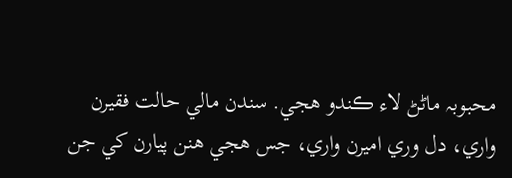محبوبہ ماڻڻ لاء ڪندو هجي. سندن مالي حالت فقيرن واري، دل وري اميرن واري، جس هجي هنن پيارن کي جن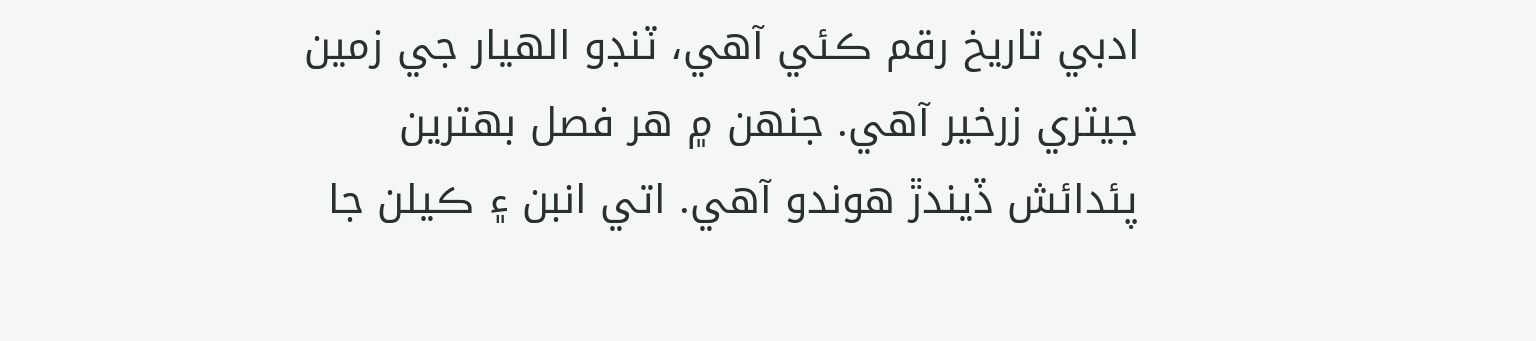ادبي تاريخ رقم ڪئي آهي، ٽنڊو الهيار جي زمين جيتري زرخير آهي. جنهن ۾ هر فصل بهترين پئدائش ڏيندڙ هوندو آهي. اتي انبن ۽ ڪيلن جا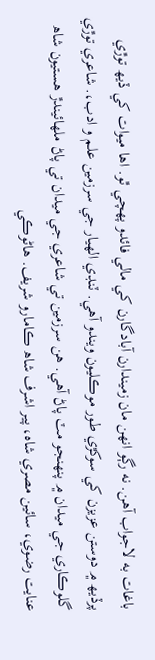باغات به لاجواب آهن. نه رڳو انهن مان زميندارن آبادگارن کي مالي فائدو پهچي ٿو. اها ميوات کي ڏيھ توڙي پرڏيھ ۾ دوستن عزيزن کي سوکڙي طور موڪليون ويندو آهي. ٽنڊي الهيار جي سرزمين علم و ادب،. شاعري توڙي گلوڪاري جي ميدان ۾ پنهنجو مٽ پاڻ آهي. هن سرزمين تي شاعري جي ميدان تي پاڻ ملهائيندڙ هستيون شاھ عنايت رضوي، سائين مصري شاه، پير اشرف شاھ ڪامارو شريف. هاڻوڪي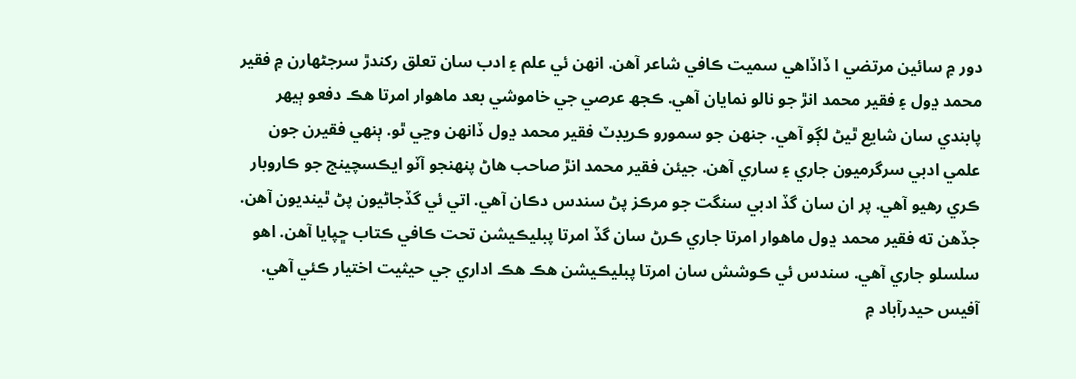دور ۾ سائين مرتضي ا ڏاڏاهي سميت ڪافي شاعر آهن. انهن ئي علم ۽ ادب سان تعلق رکندڙ سرجڻهارن ۾ فقير محمد ڍول ۽ فقير محمد انڙ جو نالو نمايان آهي. ڪجھ عرصي جي خاموشي بعد ماهوار امرتا هڪ دفعو ٻيهر پابندي سان شايع ٿيڻ لڳو آهي. جنهن جو سمورو ڪريڊٽ فقير محمد ڍول ڏانهن وڃي ٿو. ٻنهي فقيرن جون علمي ادبي سرگرميون جاري ۽ ساري آهن. جيئن فقير محمد انڙ صاحب هاڻ پنهنجو آٽو ايڪسچينج جو ڪاروبار ڪري رهيو آهي. پر ان سان گڏ ادبي سنگت جو مرڪز پڻ سندس دڪان آهي. اتي ئي گڏجاڻيون پڻ ٿينديون آهن. جڏهن ته فقير محمد ڍول ماهوار امرتا جاري ڪرڻ سان گڏ امرتا پبليڪيشن تحت ڪافي ڪتاب ڇپايا آهن. اهو سلسلو جاري آهي. سندس ئي ڪوشش سان امرتا پبليڪيشن هڪ هڪ اداري جي حيثيت اختيار ڪئي آهي. آفيس حيدرآباد ۾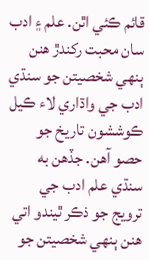قائم ڪئي اٿن. علم ۽ ادب سان محبت رکندڙ هنن ٻنهي شخصيتن جو سنڌي ادب جي واڌاري لاء ڪيل ڪوششون تاريخ جو حصو آهن. جڏهن به سنڌي علم ادب جي ترويج جو ذڪر ٿيندو اتي هنن ٻنهي شخصيتن جو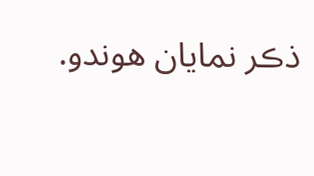ذڪر نمايان هوندو.